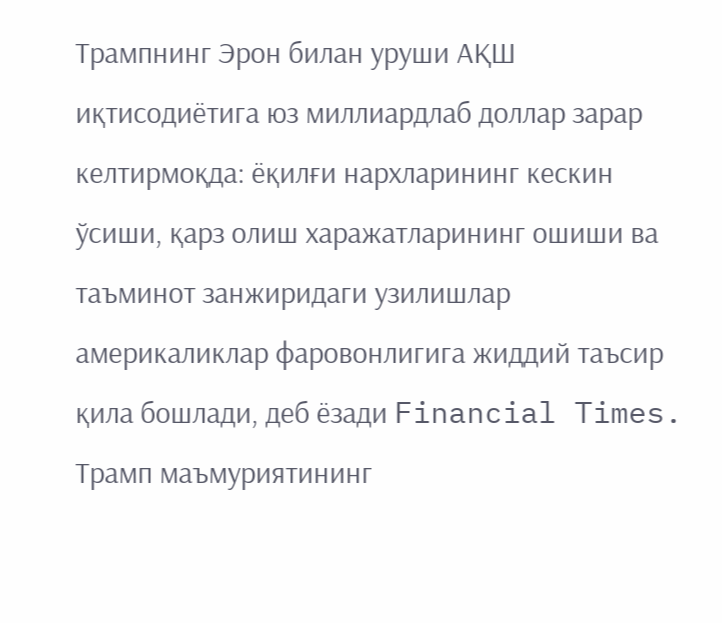Трампнинг Эрон билан уруши АҚШ иқтисодиётига юз миллиардлаб доллар зарар келтирмоқда: ёқилғи нархларининг кескин ўсиши, қарз олиш харажатларининг ошиши ва таъминот занжиридаги узилишлар америкаликлар фаровонлигига жиддий таъсир қила бошлади, деб ёзади Financial Times.
Трамп маъмуриятининг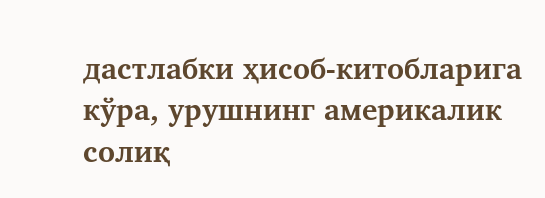дастлабки ҳисоб-китобларига кўра, урушнинг америкалик солиқ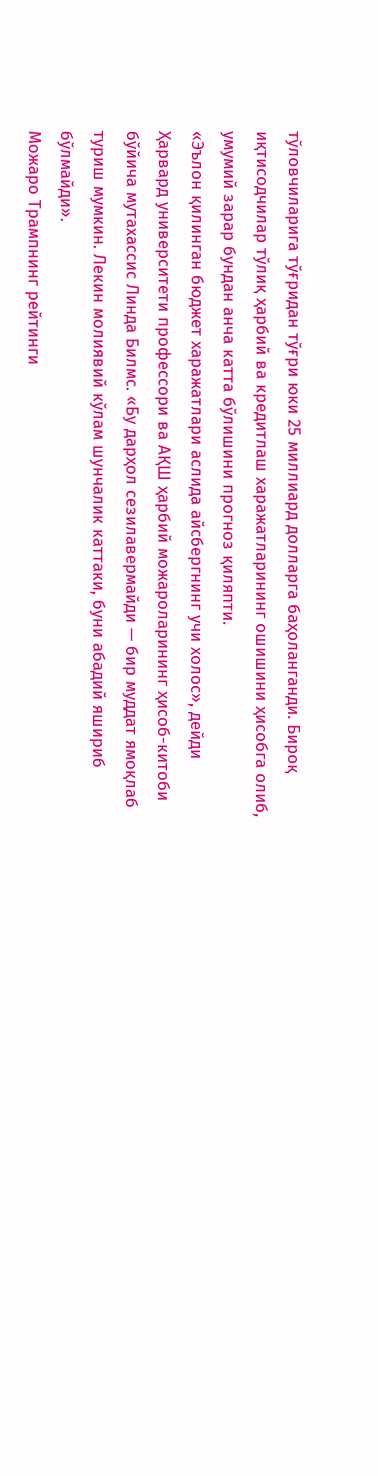тўловчиларига тўғридан тўғри юки 25 миллиард долларга баҳоланганди. Бироқ иқтисодчилар тўлиқ ҳарбий ва кредитлаш харажатларининг ошишини ҳисобга олиб, умумий зарар бундан анча катта бўлишини прогноз қиляпти.
«Эълон қилинган бюджет харажатлари аслида айсбергнинг учи холос», дейди Ҳарвард университети профессори ва АҚШ ҳарбий можароларининг ҳисоб-китоби бўйича мутахассис Линда Билмс. «Бу дарҳол сезилавермайди — бир муддат ямоқлаб туриш мумкин. Лекин молиявий кўлам шунчалик каттаки, буни абадий яшириб бўлмайди».
Можаро Трампнинг рейтинги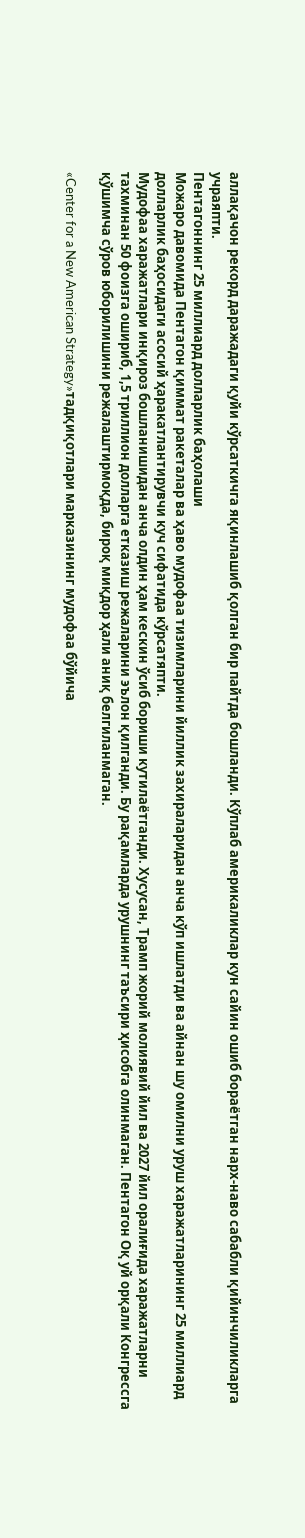аллақачон рекорд даражадаги қуйи кўрсаткичга яқинлашиб қолган бир пайтда бошланди. Кўплаб америкаликлар кун сайин ошиб бораётган нарх-наво сабабли қийинчиликларга учраяпти.
Пентагоннинг 25 миллиард долларлик баҳолаши
Можаро давомида Пентагон қиммат ракеталар ва ҳаво мудофаа тизимларини йиллик захираларидан анча кўп ишлатди ва айнан шу омилни уруш харажатларининг 25 миллиард долларлик баҳосидаги асосий ҳаракатлантирувчи куч сифатида кўрсатяпти.
Мудофаа харажатлари инқироз бошланишидан анча олдин ҳам кескин ўсиб бориши кутилаётганди. Хусусан, Трамп жорий молиявий йил ва 2027 йил оралиғида харажатларни тахминан 50 фоизга ошириб, 1,5 триллион долларга етказиш режаларини эълон қилганди. Бу рақамларда урушнинг таъсири ҳисобга олинмаган. Пентагон Оқ уй орқали Конгрессга қўшимча сўров юборилишини режалаштирмоқда, бироқ миқдор ҳали аниқ белгиланмаган.

«Center for a New American Strategy»тадқиқотлари марказининг мудофаа бўйича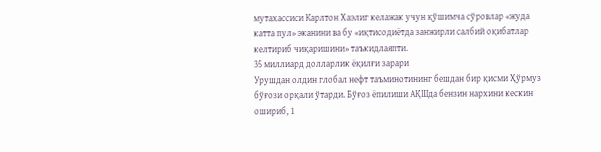мутахассиси Карлтон Хаэлиг келажак учун қўшимча сўровлар «жуда катта пул» эканини ва бу «иқтисодиётда занжирли салбий оқибатлар келтириб чиқаришини» таъкидлаяпти.
35 миллиард долларлик ёқилғи зарари
Урушдан олдин глобал нефт таъминотининг бешдан бир қисми Ҳўрмуз бўғози орқали ўтарди. Бўғоз ёпилиши АҚШда бензин нархини кескин ошириб, 1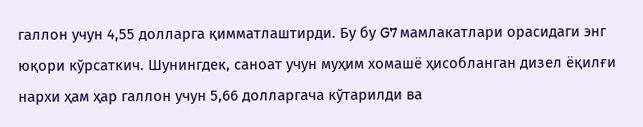галлон учун 4,55 долларга қимматлаштирди. Бу бу G7 мамлакатлари орасидаги энг юқори кўрсаткич. Шунингдек, саноат учун муҳим хомашё ҳисобланган дизел ёқилғи нархи ҳам ҳар галлон учун 5,66 долларгача кўтарилди ва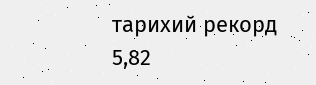тарихий рекорд 5,82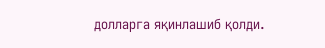долларга яқинлашиб қолди.